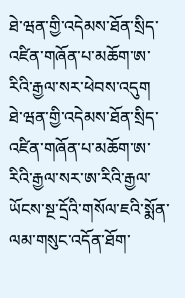ཐེ་ཝན་གྱི་འདེམས་ཐོན་སྲིད་འཛིན་གཞོན་པ་མཆོག་ཨ་རིའི་རྒྱལ་སར་ཕེབས་འདུག
ཐེ་ཝན་གྱི་འདེམས་ཐོན་སྲིད་འཛིན་གཞོན་པ་མཆོག་ཨ་རིའི་རྒྱལ་སར་ཨ་རིའི་རྒྱལ་ཡོངས་སྔ་དྲོའི་གསོལ་ཇའི་སྨོན་ལམ་གསུང་འདོན་ཐོག་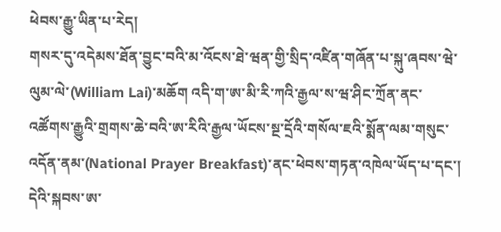ཕེབས་རྒྱུ་ཡིན་པ་རེད།
གསར་དུ་འདེམས་ཐོན་བྱུང་བའི་མ་འོངས་ཐེ་ཝན་གྱི་སྲིད་འཛིན་གཞོན་པ་སྐུ་ཞབས་ཝེ་ལུམ་ལེ་(William Lai)་མཆོག འདི་ག་ཨ་མི་རི་ཀའི་རྒྱལ་ས་ཝ་ཤིང་ཀྲོན་ནང་འཚོགས་རྒྱུའི་གྲགས་ཆེ་བའི་ཨ་རིའི་རྒྱལ་ཡོངས་སྔ་དྲོའི་གསོལ་ཇའི་སྨོན་ལམ་གསུང་འདོན་ནམ་(National Prayer Breakfast)་ནང་ཕེབས་གཏན་འཁེལ་ཡོད་པ་དང་། དེའི་སྐབས་ཨ་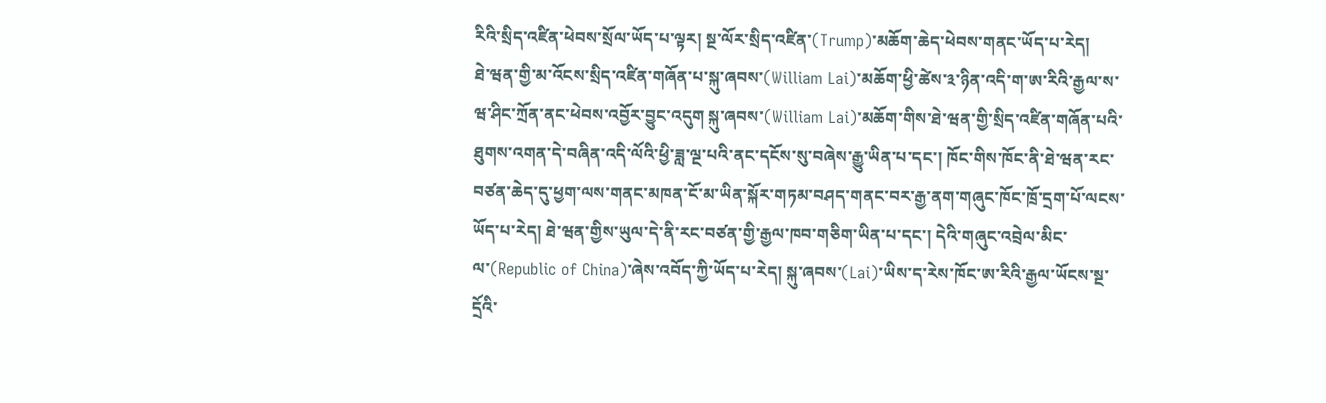རིའི་སྲིད་འཛིན་ཕེབས་སྲོལ་ཡོད་པ་ལྟར། སྔ་ལོར་སྲིད་འཛིན་(Trump)་མཆོག་ཆེད་ཕེབས་གནང་ཡོད་པ་རེད།
ཐེ་ཝན་གྱི་མ་འོངས་སྲིད་འཛིན་གཞོན་པ་སྐུ་ཞབས་(William Lai)་མཆོག་ཕྱི་ཚེས་༣་ཉིན་འདི་ག་ཨ་རིའི་རྒྱལ་ས་ཝ་ཤིང་ཀྲོན་ནང་ཕེབས་འབྱོར་བྱུང་འདུག སྐུ་ཞབས་(William Lai)་མཆོག་གིས་ཐེ་ཝན་གྱི་སྲིད་འཛིན་གཞོན་པའི་ཐུགས་འགན་དེ་བཞིན་འདི་ལོའི་ཕྱི་ཟླ་ལྔ་པའི་ནང་དངོས་སུ་བཞེས་རྒྱུ་ཡིན་པ་དང་། ཁོང་གིས་ཁོང་ནི་ཐེ་ཝན་རང་བཙན་ཆེད་དུ་ཕྱག་ལས་གནང་མཁན་ངོ་མ་ཡིན་སྐོར་གཏམ་བཤད་གནང་བར་རྒྱ་ནག་གཞུང་ཁོང་ཁྲོ་དྲག་པོ་ལངས་ཡོད་པ་རེད། ཐེ་ཝན་གྱིས་ཡུལ་དེ་ནི་རང་བཙན་གྱི་རྒྱལ་ཁབ་གཅིག་ཡིན་པ་དང་། དེའི་གཞུང་འབྲེལ་མིང་ལ་(Republic of China)་ཞེས་འབོད་ཀྱི་ཡོད་པ་རེད། སྐུ་ཞབས་(Lai)་ཡིས་ད་རེས་ཁོང་ཨ་རིའི་རྒྱལ་ཡོངས་སྔ་དྲོའི་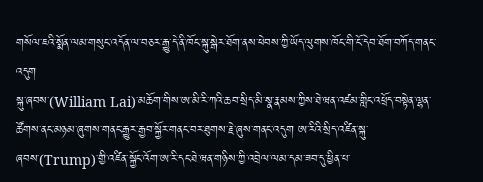གསོལ་ཇའི་སྨོན་ལམ་གསུང་འདོན་ལ་བཅར་རྒྱུ་དེ་ནི་ཁོང་སྐུ་སྒེར་ཐོག་ནས་ཕེབས་ཀྱི་ཡོད་ལུགས་ཁོང་གི་ངོ་དེབ་ཐོག་བཀོད་གནང་འདུག
སྐུ་ཞབས་(William Lai)་མཆོག་གིས་ཨ་མི་རི་ཀའི་ཆབ་སྲིད་མི་སྣ་རྣམས་ཀྱིས་ཐེ་ཝན་འཛམ་གླིང་འཕྲོད་བསྟེན་ལྷན་ཚོགས་ནང་མཉམ་ཞུགས་གནང་རྒྱུར་རྒྱབ་སྐྱོར་གནང་བར་ཐུགས་རྗེ་ཞུས་གནང་འདུག ཨ་རིའི་སྲིད་འཛིན་སྐུ་ཞབས་(Trump)་གྱི་འཛིན་སྐྱོང་འོག་ཨ་རི་དང་ཐེ་ཝན་གཉིས་ཀྱི་འབྲེལ་ལམ་དམ་ཟབ་དུ་ཕྱིན་པ་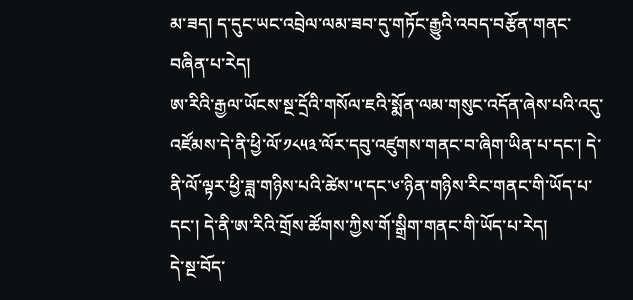མ་ཟད། ད་དུང་ཡང་འབྲེལ་ལམ་ཟབ་དུ་གཏོང་རྒྱུའི་འབད་བརྩོན་གནང་བཞིན་པ་རེད།
ཨ་རིའི་རྒྱལ་ཡོངས་སྔ་དྲོའི་གསོལ་ཇའི་སྨོན་ལམ་གསུང་འདོན་ཞེས་པའི་འདུ་འཛོམས་དེ་ནི་ཕྱི་ལོ་༡༨༥༣་ལོར་དབུ་འཛུགས་གནང་བ་ཞིག་ཡིན་པ་དང་། དེ་ནི་ལོ་ལྟར་ཕྱི་ཟླ་གཉིས་པའི་ཚེས་༥་དང་༦་ཉིན་གཉིས་རིང་གནང་གི་ཡོད་པ་དང་། དེ་ནི་ཨ་རིའི་གྲོས་ཚོགས་ཀྱིས་གོ་སྒྲིག་གནང་གི་ཡོད་པ་རེད།
དེ་སྔ་བོད་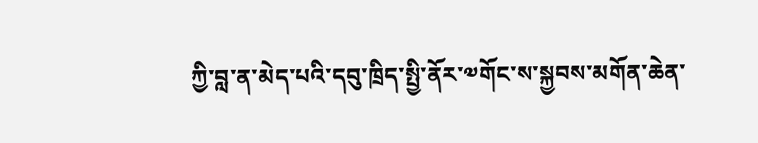ཀྱི་བླ་ན་མེད་པའི་དབུ་ཁྲིད་སྤྱི་ནོར་༧གོང་ས་སྐྱབས་མགོན་ཆེན་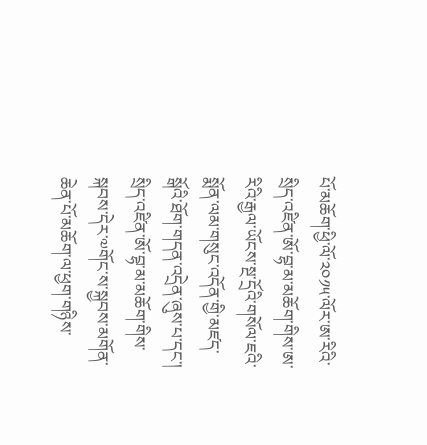པོ་མཆོག་ཕྱི་ལོ་༢༠༡༥་ལོར་ཨ་རིའི་སྲིད་འཛིན་ཨོ་བྷ་མ་མཆོག་གིས་ཨ་རིའི་རྒྱལ་ཡོངས་སྔ་དྲོའི་གསོལ་ཇའི་སྨོན་ལམ་གསུང་འདོན་གྱི་མཛད་སྒོའི་ཐོག་གདན་འདྲེན་ཞུས་པ་དང་། སྲིད་འཛིན་ཨོ་བྷ་མ་མཆོག་གིས་སྐབས་དེར་༧གོང་ས་སྐྱབས་མགོན་ཆེན་པོ་མཆོག་ལ་ཕྱག་གཉིས་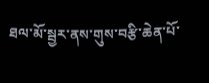ཐལ་མོ་སྦྱར་ནས་གུས་བརྩི་ཆེན་པོ་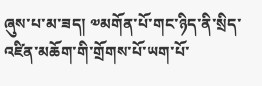ཞུས་པ་མ་ཟད། ༧མགོན་པོ་གང་ཉིད་ནི་སྲིད་འཛིན་མཆོག་གི་གྲོགས་པོ་ཡག་པོ་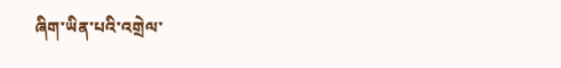ཞིག་ཡིན་པའི་འགྲེལ་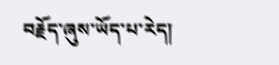བརྗོད་ཞུས་ཡོད་པ་རེད།